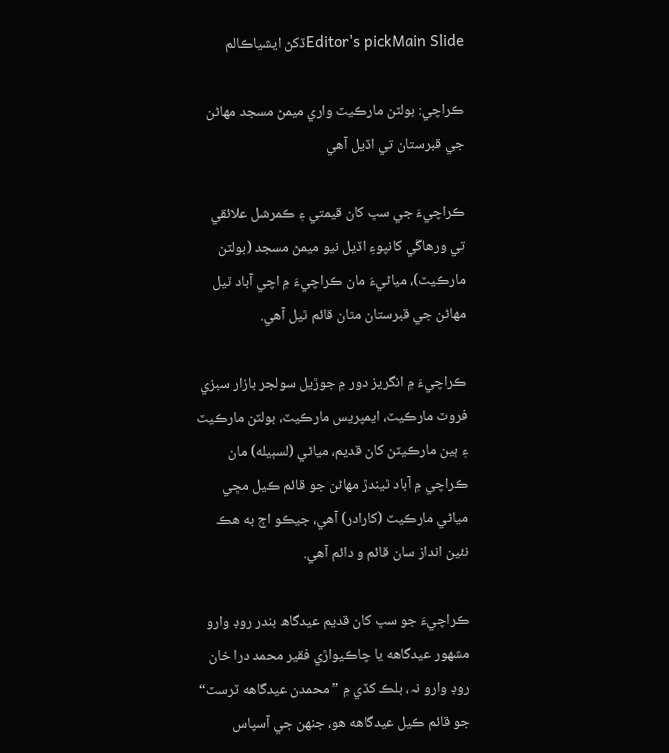Editor's pickMain Slideڏکڻ ايشياڪالم

ڪراچي: بولٽن مارڪيٽ واري ميمڻ مسجد مھاڻن جي قبرستان تي اڏيل آھي

ڪراچيءَ جي سڀ کان قيمتي ۽ ڪمرشل علائقي تي ورهاڱي کانپوءِ اڏيل نيو ميمڻ مسجد (بولٽن مارڪيٽ)، مياڻيءَ مان ڪراچيءَ ۾ اچي آباد ٿيل مھاڻن جي قبرستان مٿان قائم ٿيل آهي.

ڪراچيءَ ۾ انگريز دور ۾ جوڙيل سولجر بازار سبزي فروٽ مارڪيٽ، ايمپريس مارڪيٽ، بولٽن مارڪيٽ ۽ ٻين مارڪيٽن کان قديم، مياڻي (لسٻيله) مان ڪراچي ۾ آباد ٿيندڙ مھاڻن جو قائم ڪيل مڇي مياڻي مارڪيٽ (کارادر) آهي، جيڪو اڄ به هڪ نئين انداز سان قائم و دائم آهي.

ڪراچيءَ جو سڀ کان قديم عيدگاھ بندر روڊ وارو مشهور عيدگاهه يا چاڪيواڙي فقير محمد درا خان روڊ وارو نہ، بلڪ کڏي ۾ ”محمدن عيدگاهه ٽرسٽ“ جو قائم ڪيل عيدگاهه هو، جنهن جي آسپاس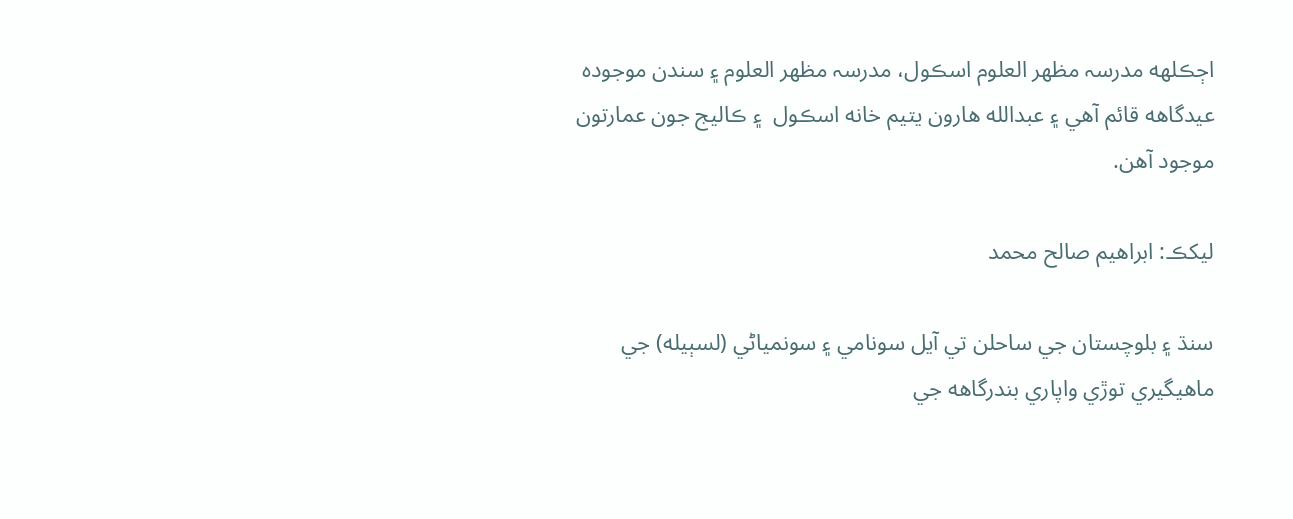اڄڪلهه مدرسہ مظهر العلوم اسڪول، مدرسہ مظهر العلوم ۽ سندن موجوده عيدگاهه قائم آهي ۽ عبدالله هارون يتيم خانه اسڪول  ۽ ڪاليج جون عمارتون موجود آهن.

ليکڪ: ابراھيم صالح محمد

سنڌ ۽ بلوچستان جي ساحلن تي آيل سونامي ۽ سونمياڻي (لسٻيله) جي ماهيگيري توڙي واپاري بندرگاهه جي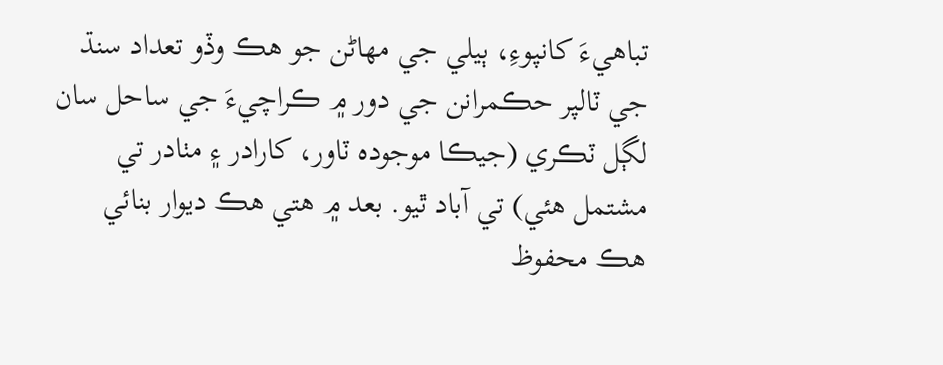تباهيءَ کانپوءِ، ٻيلي جي مھاڻن جو هڪ وڏو تعداد سنڌ جي ٽالپر حڪمرانن جي دور ۾ ڪراچيءَ جي ساحل سان لڳل ٽڪري (جيڪا موجوده ٽاور، کارادر ۽ مٺادر تي مشتمل هئي) تي آباد ٿيو. بعد ۾ هتي هڪ ديوار بنائي هڪ محفوظ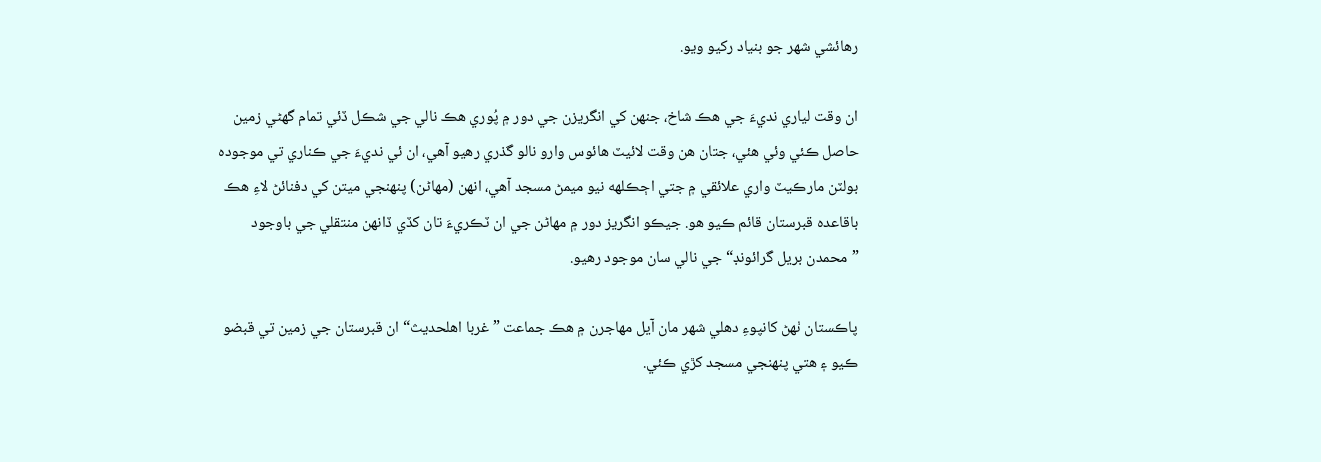رهائشي شهر جو بنياد رکيو ويو.

ان وقت لياري نديءَ جي هڪ شاخ، جنهن کي انگريزن جي دور ۾ پُوري هڪ نالي جي شڪل ڏئي تمام گهڻي زمين حاصل ڪئي وئي هئي، جتان هن وقت لائيٽ هائوس وارو نالو گذري رهيو آهي، ان ئي نديءَ جي ڪناري تي موجوده بولٽن مارڪيٽ واري علائقي ۾ جتي اڄڪلهه نيو ميمڻ مسجد آهي، انهن (مھاڻن) پنهنجي ميتن کي دفنائڻ لاءِ هڪ باقاعده قبرستان قائم ڪيو هو. جيڪو انگريز دور ۾ مھاڻن جي ان ٽڪريءَ تان کڏي ڏانهن منتقلي جي باوجود ”محمدن بريل گرائونڊ“ جي نالي سان موجود رهيو.

پاڪستان ٺهڻ کانپوءِ دهلي شهر مان آيل مهاجرن ۾ هڪ جماعت ”غربا اهلحديث“ ان قبرستان جي زمين تي قبضو ڪيو ۽ هتي پنهنجي مسجد کڙي ڪئي.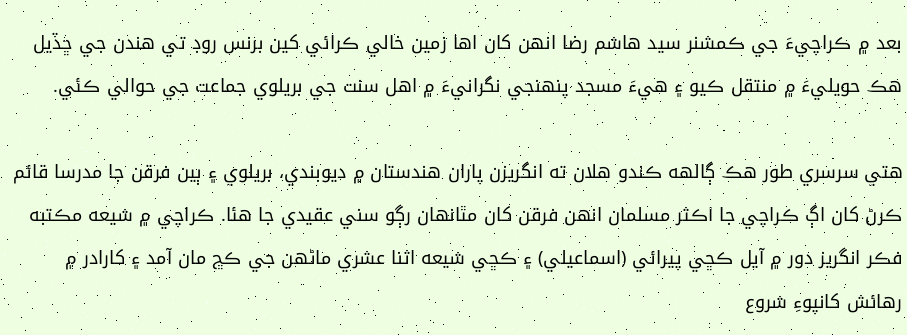بعد ۾ ڪراچيءَ جي ڪمشنر سيد هاشم رضا انهن کان اها زمين خالي ڪرائي کين برنس روڊ تي هندن جي ڇڏيل هڪ حويليءَ ۾ منتقل ڪيو ۽ هيءَ مسجد پنهنجي نگرانيءَ ۾ اهل سنت جي بريلوي جماعت جي حوالي ڪئي.

هتي سرسري طور هڪ ڳالهه ڪندو هلان ته انگريزن پاران هندستان ۾ ديوبندي، بريلوي ۽ ٻين فرقن جا مدرسا قائم ڪرڻ کان اڳ ڪراچي جا اڪثر مسلمان انهن فرقن کان مٿانهان رڳو سني عقيدي جا هئا. ڪراچي ۾ شيعه مڪتبه فڪر انگريز دور ۾ آيل ڪڇي پيرائي (اسماعيلي) ۽ ڪڇي شيعه اثنا عشري ماڻهن جي ڪڇ مان آمد ۽ کارادر ۾ رهائش کانپوءِ شروع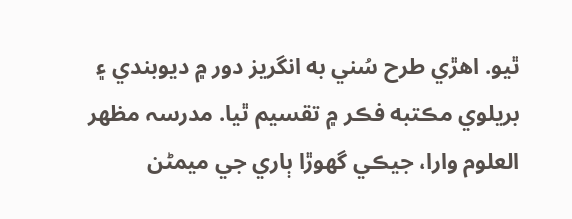ٿيو. اهڙي طرح سُني به انگريز دور ۾ ديوبندي ۽ بريلوي مڪتبه فڪر ۾ تقسيم ٿيا. مدرسہ مظهر العلوم وارا، جيڪي گھوڙا ٻاري جي ميمڻن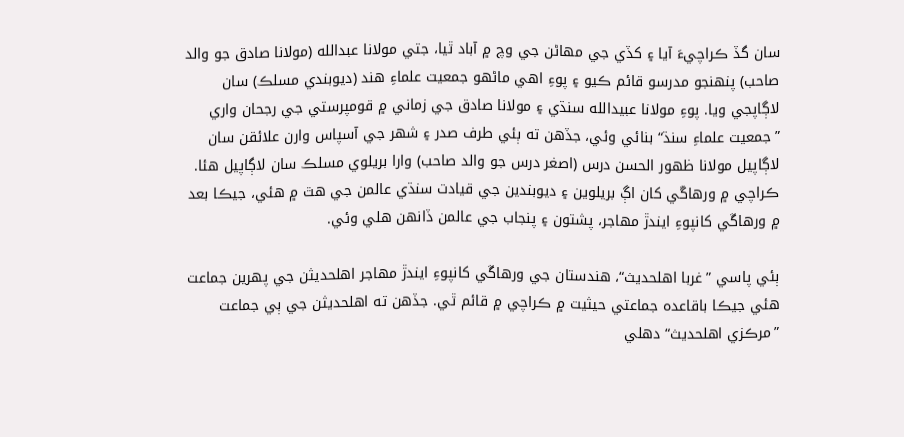سان گڏ ڪراچيءَ آيا ۽ کڏي جي مھاڻن جي وچ ۾ آباد ٿيا، جتي مولانا عبدالله (مولانا صادق جو والد صاحب) پنهنجو مدرسو قائم ڪيو ۽ پوءِ اهي ماڻهو جمعيت علماءِ هند (ديوبندي مسلڪ) سان لاڳاپجي ويا. پوءِ مولانا عبيدالله سنڌي ۽ مولانا صادق جي زماني ۾ قومپرستي جي رجحان واري ”جمعيت علماءِ سنڌ“ بنائي وئي، جڏهن ته ٻئي طرف صدر ۽ شهر جي آسپاس وارن علائقن سان لاڳاپيل مولانا ظهور الحسن درس (اصغر درس جو والد صاحب) وارا بريلوي مسلڪ سان لاڳاپيل هئا. ڪراچي ۾ ورهاڱي کان اڳ بريلوين ۽ ديوبندين جي قيادت سنڌي عالمن جي هٿ ۾ هئي، جيڪا بعد ۾ ورهاڱي کانپوءِ ايندڙ مهاجر، پشتون ۽ پنجاب جي عالمن ڏانهن هلي وئي.

ٻئي پاسي ”غربا اهلحديث“، هندستان جي ورهاڱي کانپوءِ ايندڙ مهاجر اهلحديثن جي پهرين جماعت هئي جيڪا باقاعده جماعتي حيثيت ۾ ڪراچي ۾ قائم ٿي. جڏهن ته اهلحديثن جي ٻي جماعت ”مرڪزي اهلحديث“ دهلي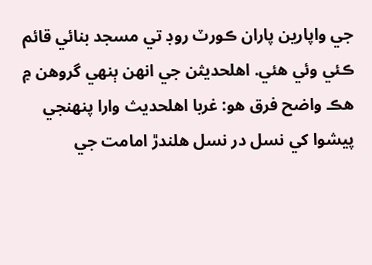جي واپارين پاران ڪورٽ روڊ تي مسجد بنائي قائم ڪئي وئي هئي. اهلحديثن جي انهن ٻنهي گروهن ۾ هڪ واضح فرق هو: غربا اهلحديث وارا پنهنجي پيشوا کي نسل در نسل هلندڙ امامت جي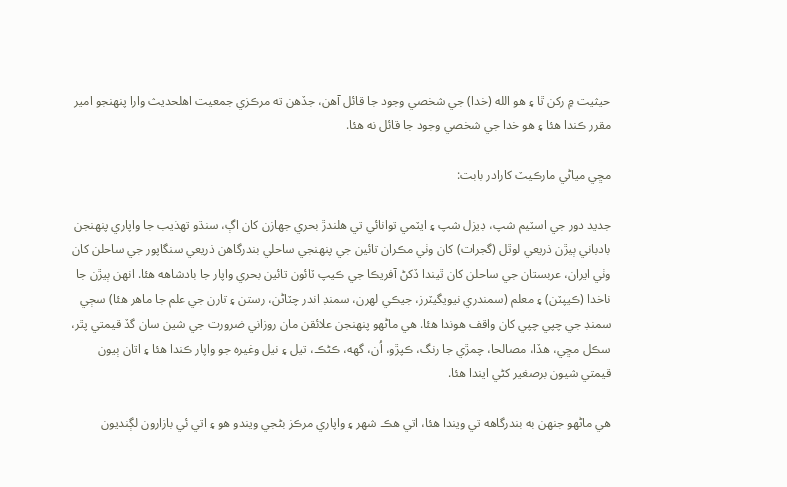حيثيت ۾ رکن ٿا ۽ هو الله (خدا) جي شخصي وجود جا قائل آهن، جڏهن ته مرڪزي جمعيت اهلحديث وارا پنهنجو امير مقرر ڪندا هئا ۽ هو خدا جي شخصي وجود جا قائل نه هئا.

مڇي مياڻي مارڪيٽ کارادر بابت:

جديد دور جي اسٽيم شپ، ڊيزل شپ ۽ ايٽمي توانائي تي هلندڙ بحري جهازن کان اڳ، سنڌو تهذيب جا واپاري پنهنجن بادباني ٻيڙن ذريعي لوٿل (گجرات) کان وٺي مڪران تائين جي پنهنجي ساحلي بندرگاهن ذريعي سنگاپور جي ساحلن کان وٺي ايران، عربستان جي ساحلن کان ٿيندا ڏکڻ آفريڪا جي ڪيپ ٽائون تائين بحري واپار جا بادشاهه هئا. انهن ٻيڙن جا ناخدا (ڪيپٽن) ۽ معلم (سمندري نيويگيٽرز، جيڪي لهرن، سمنڊ اندر چٽاڻن، رستن ۽ تارن جي علم جا ماهر هئا) سڄي سمنڊ جي چپي چپي کان واقف هوندا هئا. هي ماڻهو پنهنجن علائقن مان روزاني ضرورت جي شين سان گڏ قيمتي پٿر، سڪل مڇي، هڏا، مصالحا، چمڙي جا رنگ، ڪپڙو، اُن، گهه، ڪڻڪ، تيل ۽ نيل وغيره جو واپار ڪندا هئا ۽ اتان ٻيون قيمتي شيون برصغير کڻي ايندا هئا.

هي ماڻهو جنهن به بندرگاهه تي ويندا هئا، اتي هڪ شهر ۽ واپاري مرڪز بڻجي ويندو هو ۽ اتي ئي بازارون لڳنديون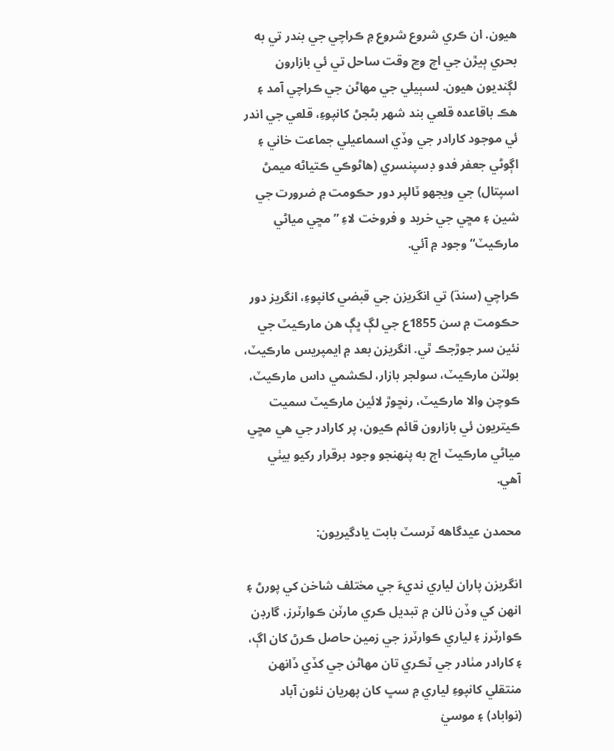هيون. ان ڪري شروع شروع ۾ ڪراچي جي بندر تي به بحري ٻيڙن جي اچ وڃ وقت ساحل تي ئي بازارون لڳنديون هيون. لسٻيلي جي مھاڻن جي ڪراچي آمد ۽ هڪ باقاعده قلعي بند شهر بڻجڻ کانپوءِ، قلعي جي اندر ئي موجود کارادر جي وڏي اسماعيلي جماعت خاني ۽ اڳوڻي جعفر فدو ڊسپنسري (هاڻوڪي ڪتياڻه ميمڻ اسپتال) جي ويجهو ٽالپر دور حڪومت ۾ ضرورت جي شين ۽ مڇي جي خريد و فروخت لاءِ ”مڇي مياڻي مارڪيٽ“ وجود ۾ آئي.

ڪراچي (سنڌ) تي انگريزن جي قبضي کانپوءِ، انگريز دور حڪومت ۾ سن 1855ع جي لڳ ڀڳ هن مارڪيٽ جي نئين سر جوڙجڪ ٿي. انگريزن بعد ۾ ايمپريس مارڪيٽ، بولٽن مارڪيٽ، سولجر بازار، لڪشمي داس مارڪيٽ، ڪوچن والا مارڪيٽ، رنڇوڙ لائين مارڪيٽ سميت ڪيتريون ئي بازارون قائم ڪيون، پر کارادر جي هي مڇي مياڻي مارڪيٽ اڄ به پنهنجو وجود برقرار رکيو بيٺي آهي.

محمدن عيدگاهه ٽرسٽ بابت يادگيريون:

انگريزن پاران لياري نديءَ جي مختلف شاخن کي پورڻ ۽ انهن کي وڏن نالن ۾ تبديل ڪري مارٽن ڪوارٽرز، گارڊن ڪوارٽرز ۽ لياري ڪوارٽرز جي زمين حاصل ڪرڻ کان اڳ، ۽ کارادر مٺادر جي ٽڪري تان مھاڻن جي کڏي ڏانهن منتقلي کانپوءِ لياري ۾ سڀ کان پهريان نئون آباد (نواباد) ۽ موسيٰ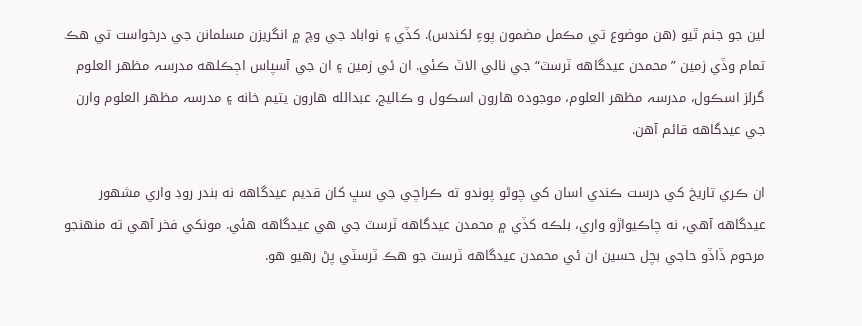لين جو جنم ٿيو (هن موضوع تي مڪمل مضمون پوءِ لکندس). کڏي ۽ نواباد جي وچ ۾ انگريزن مسلمانن جي درخواست تي هڪ تمام وڏي زمين ”محمدن عيدگاهه ٽرسٽ“ جي نالي الاٽ ڪئي. ان ئي زمين ۽ ان جي آسپاس اڄڪلهه مدرسہ مظهر العلوم گرلز اسڪول، مدرسہ مظهر العلوم، موجوده هارون اسڪول و ڪاليج، عبدالله هارون يتيم خانه ۽ مدرسہ مظهر العلوم وارن جي عيدگاهه قائم آهن.

ان ڪري تاريخ کي درست ڪندي اسان کي چوڻو پوندو ته ڪراچي جي سڀ کان قديم عيدگاهه نه بندر روڊ واري مشهور عيدگاهه آهي، نه چاڪيواڙو واري، بلڪه کڏي ۾ محمدن عيدگاهه ٽرسٽ جي هي عيدگاهه هئي. مونکي فخر آهي ته منهنجو مرحوم ڏاڏو حاجي بچل حسين ان ئي محمدن عيدگاهه ٽرسٽ جو هڪ ٽرسٽي پڻ رهيو هو.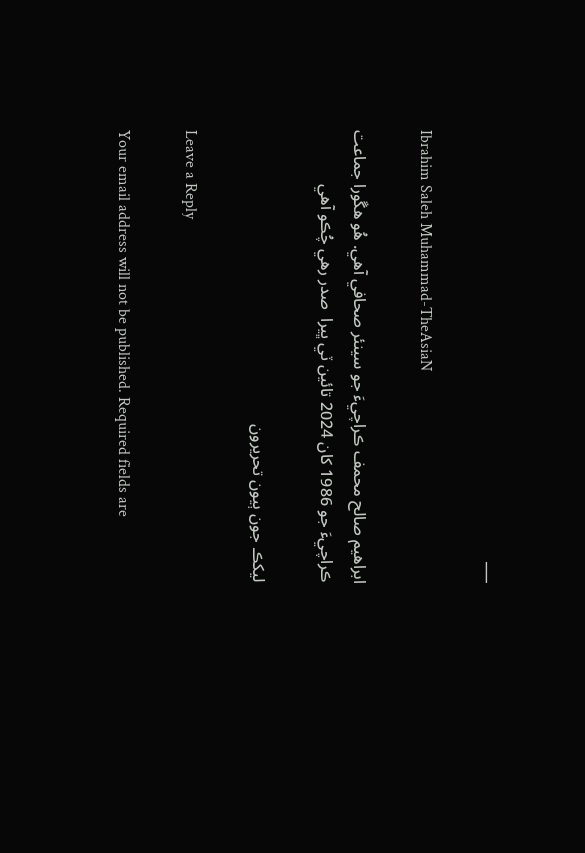___

Ibrahim Saleh Muhammad-TheAsiaN

ابراھيم صالح محمف ڪراچيءَ جو سينئر صحافي آھي. ھُو ھڱورا جماعت ڪراچيءَ جو 1986 کان 2024 تائين ٽي ڀيرا  صدر رھي چُڪو آھي

ليکڪ جون ٻيون تحريرون

Leave a Reply

Your email address will not be published. Required fields are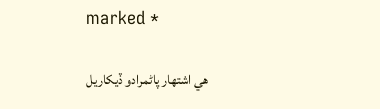marked *

هي اشتهار پاڻمرادو ڏيکاريل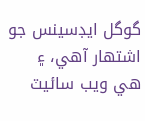گوگل ايڊسينس جو اشتهار آهي، ۽ هي ويب سائيٽ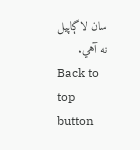سان لاڳاپيل نه آهي.
Back to top button